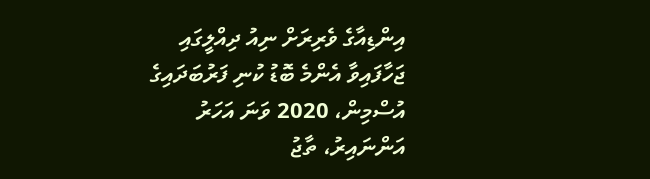އިންޑިއާގެ ވެރިރަށް ނިއު ދިއްލީގައި ޖަހާފައިވާ އެންމެ ބޮޑު ކުނި ފަރުބަދައިގެ އުސްމިން، 2020 ވަނަ އަހަރު އަންނައިރު، ތާޖު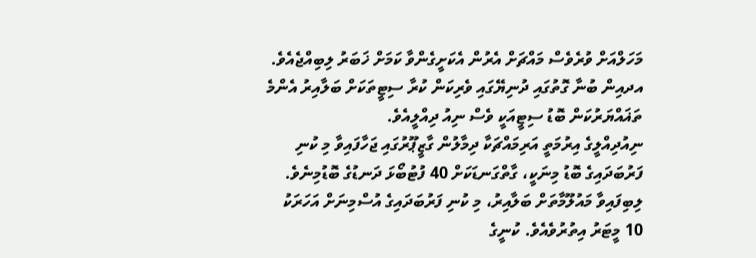މަހަލްއަށް ވުރެވެސް މައްޗަށް އެރުން އެކަށީގެންވާ ކަމަށް ޚަބަރު ލިބިއްޖެއެވެ.
އދއިން ބުނާ ގޮތުގައި ދުނިޔޭގައި ވެރިކަން ކުރާ ސިޓީތަކަށް ބަލާއިރު އެންމެ ތަޣައްޔަރުކަން ބޮޑު ސިޓީއަކީ ވެސް ނިއު ދިއްލީއެވެ.
ނިއުދިއްލީގެ އިރުމަތީ އަރިމައްޗަކާ ދިމާލުން ގާޒީޕޫރުގައި ޖަހާފައިވާ މި ކުނި ފަރުބަދައިގެ ބޮޑު މިނަކީ، ގާތްގަނޑަކަށް 40 ފުޓުބޯޅަ ދަނޑުގެ ބޮޑުމިނެވެ. ލިބިފައިވާ މައުލޫމާތަށް ބަލާއިރު، މި ކުނި ފަރުބަދައިގެ އުސްމިނަށް އަހަރަކު 10 މީޓަރު އިތުރުވެއެވެ. ކުނީގެ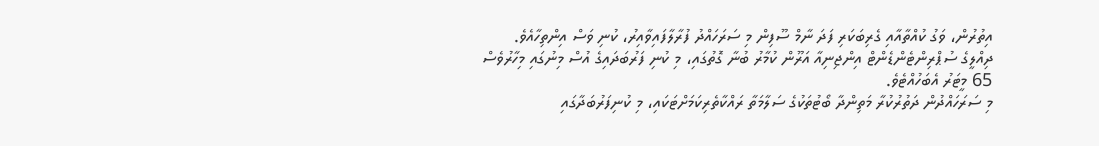އިތުރުން، ވަގު ކުއްތާއާއި ގެރިބަކަރި ފަދަ ނާމް ސޫފިން މި ސަރަހައްދު ފުރާލާފައިވާއިރު، ކުނި ވަސް އިންތިހާއެވެ.
ދިއްލީގެ ސުޕްރިންޓެންޑެންޓް އިންޖިނިއާ އަރޫން ކުމާރު ބުނާ ގޮތުގައި، މި ކުނި ފަރުބަދައިގެ އުސް މިނުގައި މިހާރުވެސް 65 މީޓަރު އެބަހުއްޓެވެ.
މި ސަރަހައްދުން ދަތުރުކުރާ މަތިންދާ ބޯޓުތަކުގެ ސަލާމަތާ ރައްކާތެރިކަމަށްޓަކައި، މި ކުނިފަރުބަދާގައި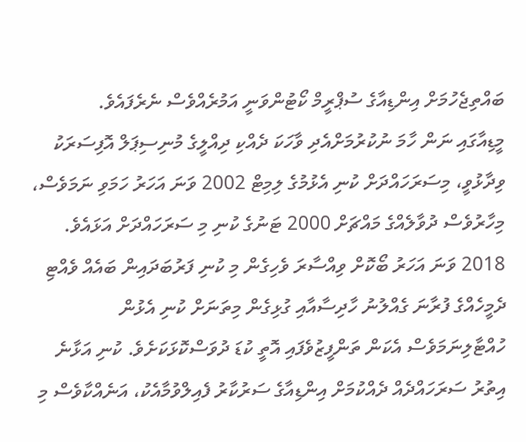ބައްތިޖެހުމަށް އިންޑިއާގެ ސުޕްރީމް ކޯޓުންވަނީ އަމުރެއްވެސް ނެރެފައެވެ.
މީޑިއާގައި ނަން ހާމަ ނުކުރުމަށްއެދި ވާހަކަ ދެއްކި ދިއްލީގެ މުނިސިޕަލް އޮފިސަރަކު ވިދާޅުވީ، މިސަރަހައްދަށް ކުނި އެޅުމުގެ ލިމިޓް 2002 ވަނަ އަހަރު ހަމަވި ނަމަވެސް، މިހާރުވެސް ދުވާލެއްގެ މައްޗަށް 2000 ޓަނުގެ ކުނި މި ސަރަހައްދަށް އަޅައެވެ. 2018 ވަނަ އަހަރު ބޯކޮށް ވިއްސާރަ ވެހިގެން މި ކުނި ފަރުބަދައިން ބައެއް ވެއްޓި ދެމީހެއްގެ ފުރާނަ ގެއްލުނު ހާދިސާއާއި ގުޅިގެން މިތަނަށް ކުނި އެޅުން ހުއްޓާލިނަމަވެސް އެކަން ތަންފީޒުވެފައި އޮތީ ކުޑަ ދުވަސްކޮޅަކަށެވެ. ކުނި އަޅާނެ އިތުރު ސަރަހައްދެއް ދެއްކުމަށް އިންޑިއާގެ ސަރުކާރު ފެއިލްވުމާއެކު، އަނެއްކާވެސް މި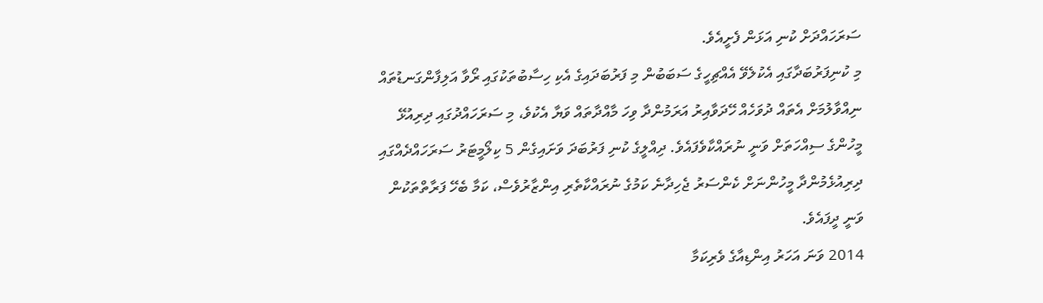ސަރަހައްދަށް ކުނި އަޅަން ފެށީއެވެ.
މި ކުނިފަރުބަދާގައި އެކުލެވޭ އެއްޗިހީގެ ސަބަބުން މި ފަރުބަދައިގެ އެކި ހިސާބުތަކުގައި ރޯވާ އަލިފާންގަނޑުތައް ނިއްވާލުމަށް އެތައް ދުވަހެއް ހޭދަވާއިރު އަރަމުންދާ ވިހަ މާއްދާތައް ވަޔާ އެކުވެ، މި ސަރަހައްދުގައި ދިރިއުޅޭ މީހުންގެ ސިއްހަތަށް ވަނީ ނުރައްކާވެފައެވެ. ދިއްލީގެ ކުނި ފަރުބަދަ ވަށައިގެން 5 ކިލޯމީޓަރު ސަރަހައްދެއްގައި ދިރިއުޅެމުންދާ މީހުންނަށް ކެންސަރު ޖެހިދާނެ ކަމުގެ ނުރައްކާތެރި އިންޒާރުވެސް، ކަމާ ބެހޭ ފަރާތްތަކުން ވަނީ ދީފައެވެ.
2014 ވަނަ އަހަރު އިންޑިއާގެ ވެރިކަމާ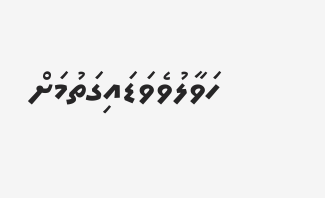ހަވާލުވެވަޑައިގަތުމަށް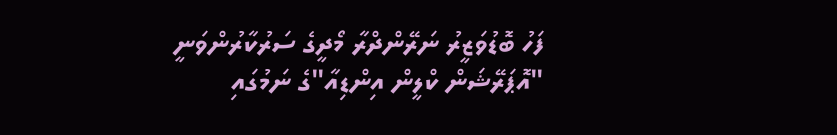ފަހު ބޮޑުވަޒީރު ނަރޭންދްރާ މޯދީގެ ސަރުކާރުންވަނީ "އޮޕަރޭޝަން ކްލީން އިންޑިއާ"ގެ ނަމުގައި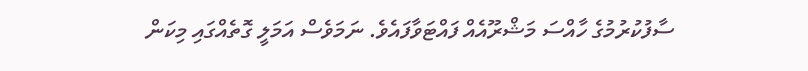ސާފުކުރުމުގެ ހާއްސަ މަޝްރޫއެއް ފައްޓަވާފައެވެ. ނަމަވެސް އަމަލީ ގޮތެއްގައި މިކަން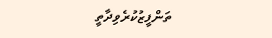ތަންފީޒުކުރެވިދާތީ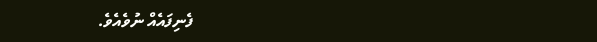ފެނިފައެއް ނުވެއެވެ.